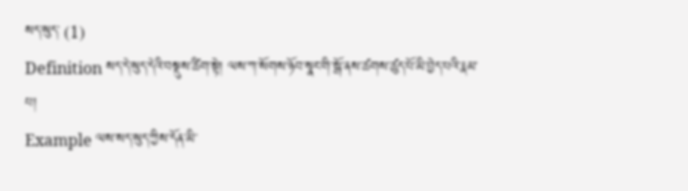སད་སུད་ (1)
Definition སད་དེ་སུད་དེའི་བསྡུས་ཚིག་སྟེ། ལས་ཀ་སོགས་ཉོབ་སྣང་གི་སྒོ་ནས་ཚགས་ཚུད་པོ་མི་བྱེད་པའི་རྣམ་པ།
Example ལས་སད་སུད་ཀྱིས་དོན་མི་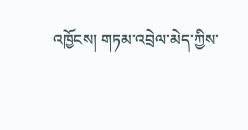འཁྱོངས། གཏམ་འབྲེལ་མེད་ཀྱིས་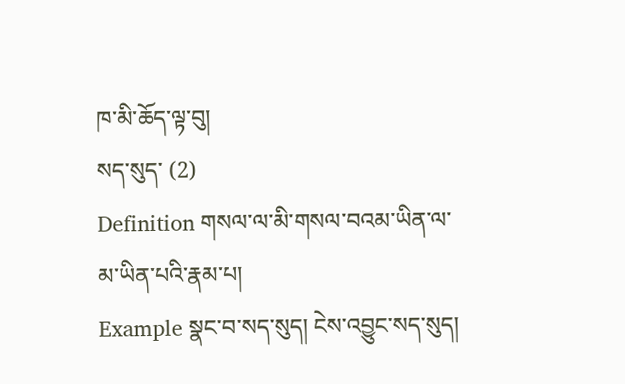ཁ་མི་ཆོད་ལྟ་བུ།
སད་སུད་ (2)
Definition གསལ་ལ་མི་གསལ་བའམ་ཡིན་ལ་མ་ཡིན་པའི་རྣམ་པ།
Example སྣང་བ་སད་སུད། ངེས་འབྱུང་སད་སུད།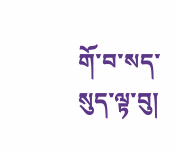གོ་བ་སད་སུད་ལྟ་བུ།